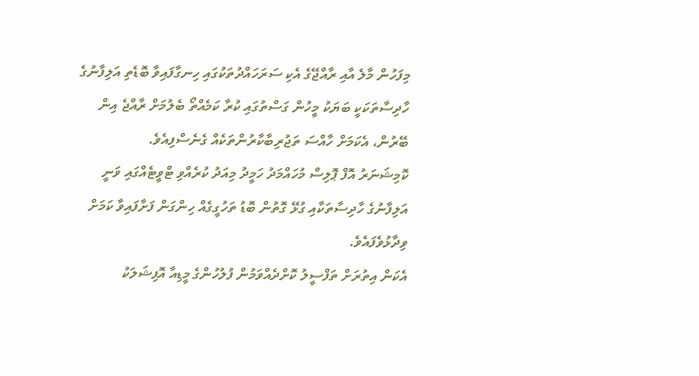މިފަހުން މާލެ އާއި ރާއްޖޭގެ އެކި ސަރަހައްދުތަކުގައި ހިނގާފައިވާ ބޮޑެތި އަލިފާނުގެ ހާދިސާތަކަކީ ބަޔަކު މީހުން ގަސްތުގައި ކުރާ ކަމެއްތޯ ބެލުމަށް ރާއްޖެ އިން ބޭރުން، އެކަމަށް ހާއްސަ ތަޖުރިބާކާރުންތަކެއް ގެނެސްފިއެވެ.
ކޮމިޝަނަރު އޮފް ޕޮލިސް މުހައްމަދު ހަމީދު މިއަދު ކުރެއްވި ޓްވީޓެއްގައި ވަނީ އަލިފާނުގެ ހާދިސާތަކާއި ގުޅޭ ގޮތުން ބޮޑު ތަހުގީގެއް ހިންގަން ފަށާފައިވާ ކަމަށް ވިދާޅުވެފައެވެ.
އެކަން އިތުރަށް ތަފްސީލު ކޮށްދެއްވަމުން ފުލުހުންގެ މީޑިއާ އޮފިޝަލަކު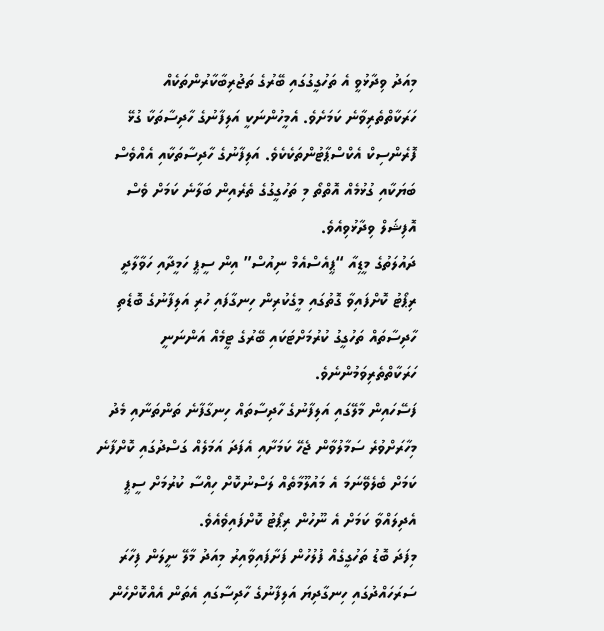މިއަދު ވިދާޅުވީ އެ ތަހުގީގުގައި ބޭރުގެ ތަޖުރިބާކާރުންތަކެއް ހަރަކާތްތެރިވާނެ ކަމަށެވެ. އެމީހުންނަކީ އަލިފާނުގެ ހާދިސާތަކާ ގުޅޭ ފޮރެންސިކް އެކްސްޕާޓުންތަކެކެވެ. އަލިފާނުގެ ހާދިސާތަކާއި އެއްވެސް ބަޔަކާއި ގުޅުމެއް އޮތްތޯ މި ތަހުގީގުގެ ތެރެއިން ބަލާނެ ކަމަށް ވެސް އޮފިޝަލް ވިދާޅުވިއެވެ.
ދައުލަތުގެ މީޑިއާ “ޕީއެސްއެމް ނިއުސް” އިން ސީޕީ ހަމީދާއި ހަވާލާދީ ރިޕޯޓު ކޮށްފައިވާ ގޮތުގައި މީގެކުރިން ހިނގާފައި ހުރި އަލިފާނުގެ ބޮޑެތި ހާދިސާތައް ތަހުގީގު ކުރުމަށްޓަކައި ބޭރުގެ ޓީމެއް އަންނަނީ ހަރަކާތްތެރިވަމުންނެވެ.
ފަސޭހައިން މާލޭގައި އަލިފާނުގެ ހާދިސާތައް ހިނގާފާނެ ތަންތަނާއި މެދު މިހާރަށްވުރެ ސަމާލުވާން ޖެހޭ ކަމަށާއި އެފަދަ އަމަލެއް ގަސްދުގައި ކޮށްފާނެ ކަމަށް ބެލެވޭނަމަ އެ މައުލޫމާތެއް ލަސްނުކޮށް ހިއްސާ ކުރުމަށް ސީޕީ އެދިލައްވާ ކަމަށް އެ ނޫހުން ރިޕޯޓު ކޮށްފައިވެއެވެ.
މިފަދަ ބޮޑު ތަހުގީގެއް ފުލުހުން ފަށާފައިވާއިރު މިއަދު މާލޭ ނީލަން ފިހާރަ ސަރަހައްދުގައި ހިނގާދިޔަ އަލިފާނުގެ ހާދިސާގައި އެތަން އެއްކޮށްހެން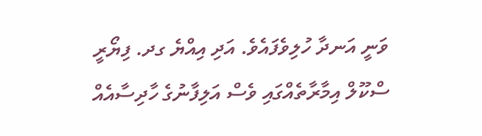ވަނީ އަނދާ ހުލިވެފައެވެ. އަދި އިއްޔެ ގދ. ފިޔޯރީ ސްކޫލް އިމާރާތެއްގައި ވެސް އަލިފާނުގެ ހާދިސާއެއް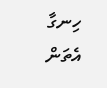ހިނގާ އެތަން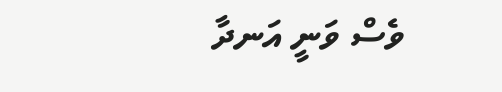ވެސް ވަނީ އަނދާ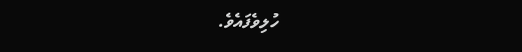ހުލިވެފައެވެ.